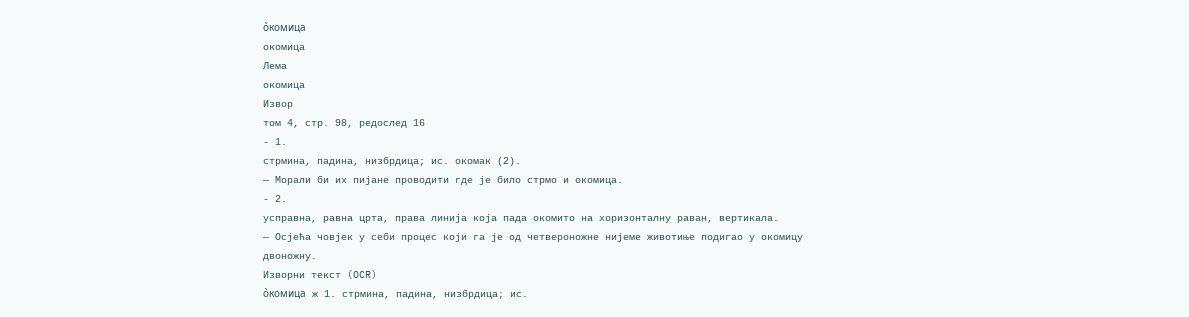о̀комица
окомица
Лема
окомица
Извор
том 4, стр. 98, редослед 16
- 1.
стрмина, падина, низбрдица; ис. окомак (2).
— Морали би их пијане проводити где је било стрмо и окомица.
- 2.
усправна, равна црта, права линија која пада окомито на хоризонталну раван, вертикала.
— Осјећа човјек у себи процес који га је од четвероножне нијеме животиње подигао у окомицу двоножну.
Изворни текст (OCR)
о̀комица ж 1. стрмина, падина, низбрдица; ис.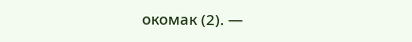окомак (2). —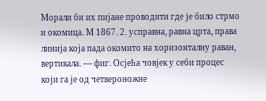Морали би их пијане проводити где је било стрмо и окомица. М 1867. 2. усправна, равна црта, права линија која пада окомито на хоризонталну раван, вертикала. — фиг. Осјећа човјек у себи процес који га је од четвероножне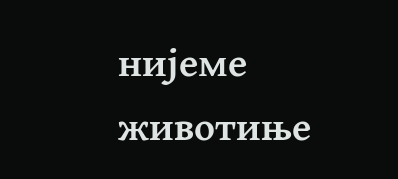нијеме животиње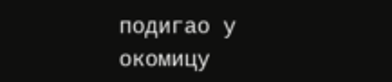подигао у окомицу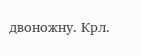двоножну. Крл.